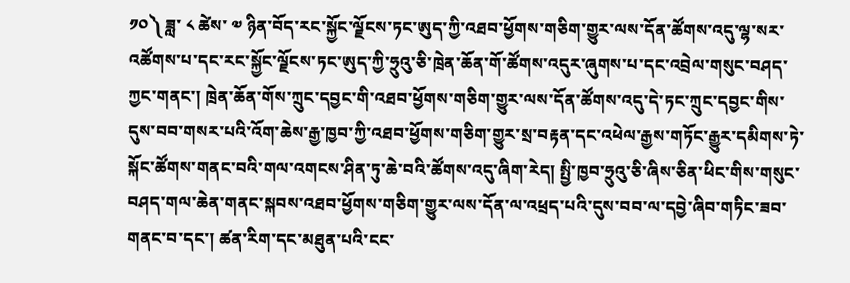༡༠༽ ཟླ་ ༨ ཚེས་ ༧ ཉིན་བོད་རང་སྐྱོང་ལྗོངས་ཏང་ཨུད་ཀྱི་འཐབ་ཕྱོགས་གཅིག་གྱུར་ལས་དོན་ཚོགས་འདུ་ལྷ་སར་འཚོགས་པ་དང་རང་སྐྱོང་ལྗོངས་ཏང་ཨུད་ཀྱི་ཧྲུའུ་ཅི་ཁྲེན་ཆོན་གོ་ཚོགས་འདུར་ཞུགས་པ་དང་འབྲེལ་གསུང་བཤད་ཀྱང་གནང་། ཁྲེན་ཆོན་གོས་ཀྲུང་དབྱང་གི་འཐབ་ཕྱོགས་གཅིག་གྱུར་ལས་དོན་ཚོགས་འདུ་དེ་ཏང་ཀྲུང་དབྱང་གིས་དུས་བབ་གསར་པའི་འོག་ཆེས་རྒྱ་ཁྱབ་ཀྱི་འཐབ་ཕྱོགས་གཅིག་གྱུར་སྲ་བརྟན་དང་འཕེལ་རྒྱས་གཏོང་རྒྱུར་དམིགས་ཏེ་སྐོང་ཚོགས་གནང་བའི་གལ་འགངས་ཤིན་ཏུ་ཆེ་བའི་ཚོགས་འདུ་ཞིག་རེད། སྤྱི་ཁྱབ་ཧྲུའུ་ཅི་ཞིས་ཅིན་ཕིང་གིས་གསུང་བཤད་གལ་ཆེན་གནང་སྐབས་འཐབ་ཕྱོགས་གཅིག་གྱུར་ལས་དོན་ལ་འཕྲད་པའི་དུས་བབ་ལ་དབྱེ་ཞིབ་གཏིང་ཟབ་གནང་བ་དང་། ཚན་རིག་དང་མཐུན་པའི་ངང་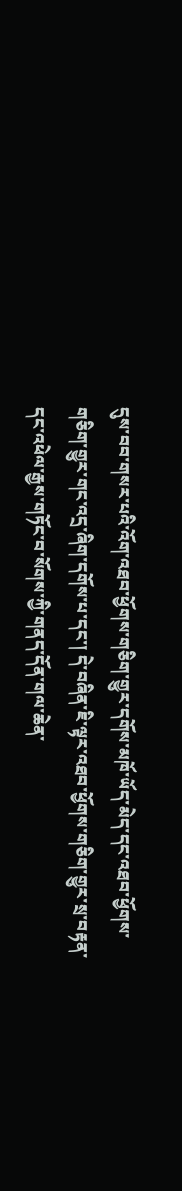དུས་བབ་གསར་པའི་འོག་འཐབ་ཕྱོགས་གཅིག་གྱུར་དགོས་མཁོ་ཡོད་མེད་དང་འཐབ་ཕྱོགས་གཅིག་གྱུར་གང་འདྲ་ཞིག་དགོས་པ་དང་། དེ་བཞིན་ཇི་ལྟར་འཐབ་ཕྱོགས་གཅིག་གྱུར་སྲ་བརྟན་དང་འཕེལ་རྒྱས་གཏོང་བ་སོགས་ཀྱི་གནད་དོན་གལ་ཆེན་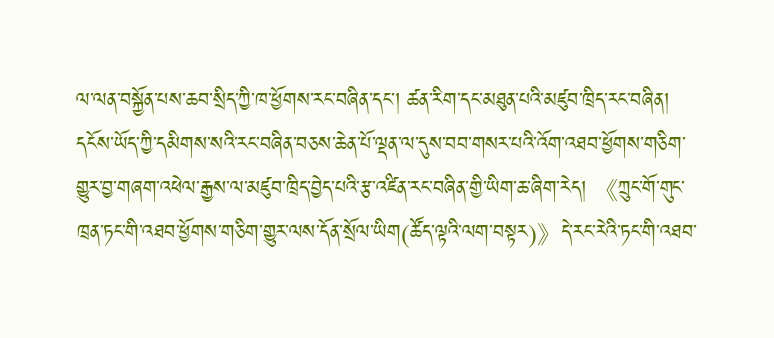ལ་ལན་བསྐྱོན་པས་ཆབ་སྲིད་ཀྱི་ཁ་ཕྱོགས་རང་བཞིན་དང་། ཚན་རིག་དང་མཐུན་པའི་མཛུབ་ཁྲིད་རང་བཞིན། དངོས་ཡོད་ཀྱི་དམིགས་སའི་རང་བཞིན་བཅས་ཆེན་པོ་ལྡན་ལ་དུས་བབ་གསར་པའི་འོག་འཐབ་ཕྱོགས་གཅིག་གྱུར་བྱ་གཞག་འཕེལ་རྒྱས་ལ་མཛུབ་ཁྲིད་བྱེད་པའི་རྩ་འཛིན་རང་བཞིན་གྱི་ཡིག་ཆ་ཞིག་རེད། 《ཀྲུང་གོ་གུང་ཁྲན་ཏང་གི་འཐབ་ཕྱོགས་གཅིག་གྱུར་ལས་དོན་སྲོལ་ཡིག(ཚོད་ལྟའི་ལག་བསྟར)》དེ་རང་རེའི་ཏང་གི་འཐབ་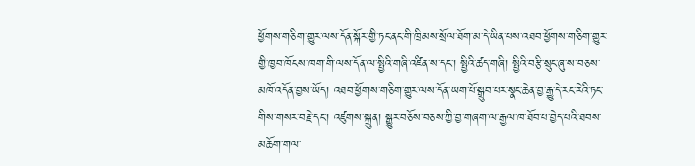ཕྱོགས་གཅིག་གྱུར་ལས་དོན་སྐོར་གྱི་ཏང་ནང་གི་ཁྲིམས་སྲོལ་ཐོག་མ་དེ་ཡིན་པས་འཐབ་ཕྱོགས་གཅིག་གྱུར་གྱི་ཁྱབ་ཁོངས་ཁག་གི་ལས་དོན་ལ་སྤྱིའི་གཞི་འཛིན་ས་དང་། སྤྱིའི་ཚད་གཞི། སྤྱིའི་བརྩི་སྲུང་ཞུ་ས་བཅས་མཁོ་འདོན་བྱས་ཡོད། འཐབ་ཕྱོགས་གཅིག་གྱུར་ལས་དོན་ཡག་པོ་སྒྲུབ་པར་སྣང་ཆེན་བྱ་རྒྱུ་དེ་རང་རེའི་ཏང་གིས་གསར་བརྗེ་དང་། འཛུགས་སྐྲུན། སྒྱུར་བཅོས་བཅས་ཀྱི་བྱ་གཞག་ལ་རྒྱལ་ཁ་ཐོབ་པ་བྱེད་པའི་ཐབས་མཆོག་གལ་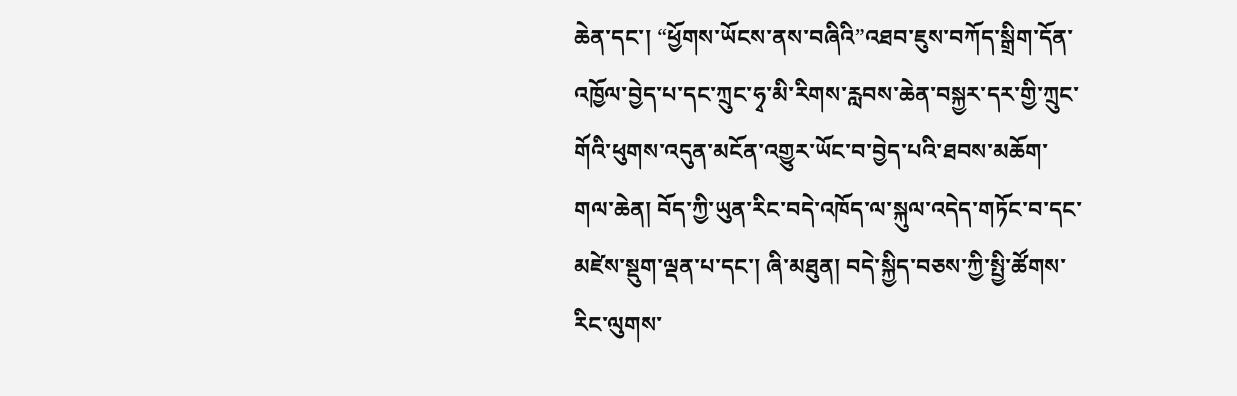ཆེན་དང་། “ཕྱོགས་ཡོངས་ནས་བཞིའི”འཐབ་ཇུས་བཀོད་སྒྲིག་དོན་འཁྱོལ་བྱེད་པ་དང་ཀྲུང་ཧྭ་མི་རིགས་རླབས་ཆེན་བསྐྱར་དར་གྱི་ཀྲུང་གོའི་ཕུགས་འདུན་མངོན་འགྱུར་ཡོང་བ་བྱེད་པའི་ཐབས་མཆོག་གལ་ཆེན། བོད་ཀྱི་ཡུན་རིང་བདེ་འཁོད་ལ་སྐུལ་འདེད་གཏོང་བ་དང་མཛེས་སྡུག་ལྡན་པ་དང་། ཞི་མཐུན། བདེ་སྐྱིད་བཅས་ཀྱི་སྤྱི་ཚོགས་རིང་ལུགས་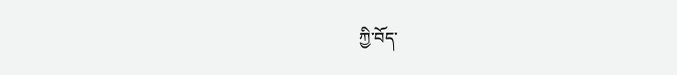ཀྱི་བོད་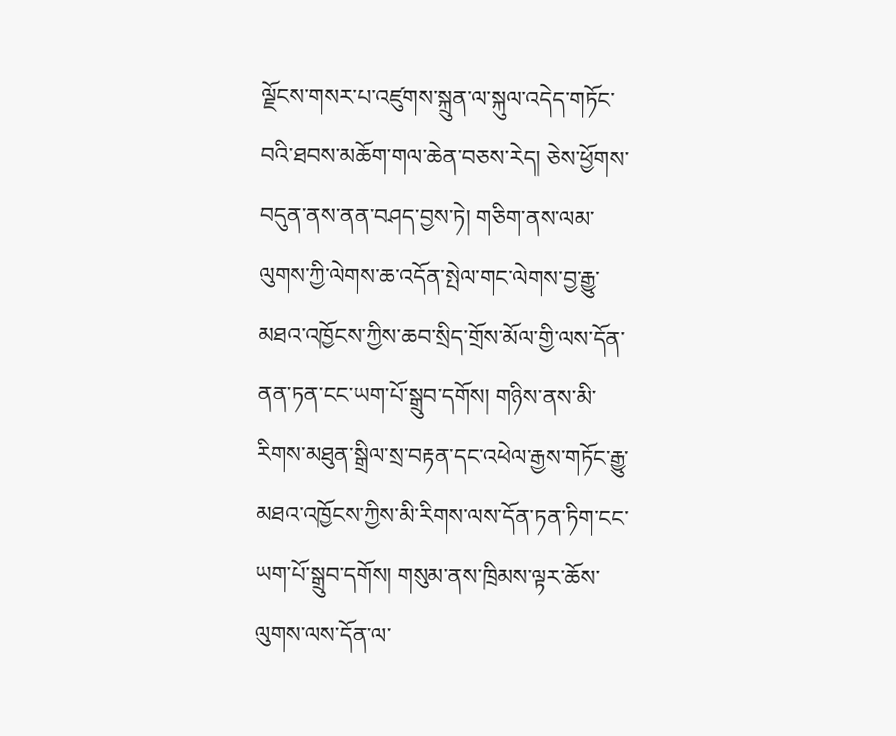ལྗོངས་གསར་པ་འཛུགས་སྐྲུན་ལ་སྐུལ་འདེད་གཏོང་བའི་ཐབས་མཆོག་གལ་ཆེན་བཅས་རེད། ཅེས་ཕྱོགས་བདུན་ནས་ནན་བཤད་བྱས་ཏེ། གཅིག་ནས་ལམ་ལུགས་ཀྱི་ལེགས་ཆ་འདོན་སྤེལ་གང་ལེགས་བྱ་རྒྱུ་མཐའ་འཁྱོངས་ཀྱིས་ཆབ་སྲིད་གྲོས་མོལ་གྱི་ལས་དོན་ནན་ཏན་ངང་ཡག་པོ་སྒྲུབ་དགོས། གཉིས་ནས་མི་རིགས་མཐུན་སྒྲིལ་སྲ་བརྟན་དང་འཕེལ་རྒྱས་གཏོང་རྒྱུ་མཐའ་འཁྱོངས་ཀྱིས་མི་རིགས་ལས་དོན་ཏན་ཏིག་ངང་ཡག་པོ་སྒྲུབ་དགོས། གསུམ་ནས་ཁྲིམས་ལྟར་ཆོས་ལུགས་ལས་དོན་ལ་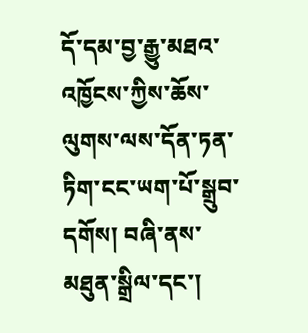དོ་དམ་བྱ་རྒྱུ་མཐའ་འཁྱོངས་ཀྱིས་ཆོས་ལུགས་ལས་དོན་ཏན་ཏིག་ངང་ཡག་པོ་སྒྲུབ་དགོས། བཞི་ནས་མཐུན་སྒྲིལ་དང་།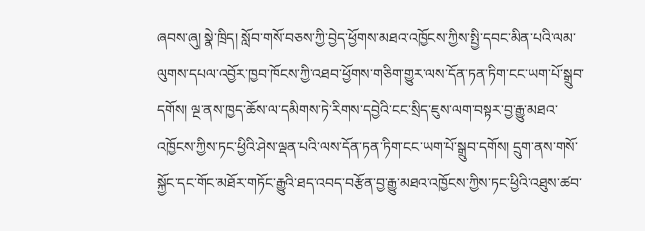ཞབས་ཞུ། སྣེ་ཁྲིད། སློབ་གསོ་བཅས་ཀྱི་བྱེད་ཕྱོགས་མཐའ་འཁྱོངས་ཀྱིས་སྤྱི་དབང་མིན་པའི་ལམ་ལུགས་དཔལ་འབྱོར་ཁྱབ་ཁོངས་ཀྱི་འཐབ་ཕྱོགས་གཅིག་གྱུར་ལས་དོན་ཏན་ཏིག་ངང་ཡག་པོ་སྒྲུབ་དགོས། ལྔ་ནས་ཁྱད་ཆོས་ལ་དམིགས་ཏེ་རིགས་དབྱེའི་ངང་སྲིད་ཇུས་ལག་བསྟར་བྱ་རྒྱུ་མཐའ་འཁྱོངས་ཀྱིས་ཏང་ཕྱིའི་ཤེས་ལྡན་པའི་ལས་དོན་ཏན་ཏིག་ངང་ཡག་པོ་སྒྲུབ་དགོས། དྲུག་ནས་གསོ་སྐྱོང་དང་གོང་མཐོར་གཏོང་རྒྱུའི་ཐད་འབད་བརྩོན་བྱ་རྒྱུ་མཐའ་འཁྱོངས་ཀྱིས་ཏང་ཕྱིའི་འཐུས་ཚབ་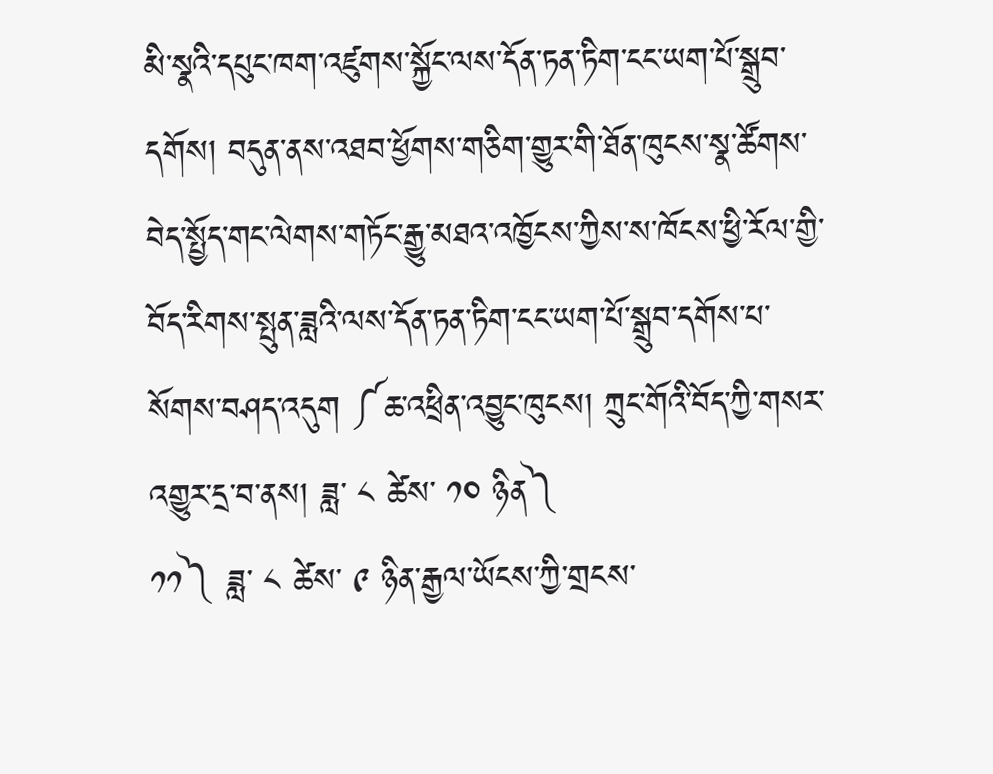མི་སྣའི་དཔུང་ཁག་འཛུགས་སྐྱོང་ལས་དོན་ཏན་ཏིག་ངང་ཡག་པོ་སྒྲུབ་དགོས། བདུན་ནས་འཐབ་ཕྱོགས་གཅིག་གྱུར་གི་ཐོན་ཁུངས་སྣ་ཚོགས་བེད་སྤྱོད་གང་ལེགས་གཏོང་རྒྱུ་མཐའ་འཁྱོངས་ཀྱིས་ས་ཁོངས་ཕྱི་རོལ་གྱི་བོད་རིགས་སྤུན་ཟླའི་ལས་དོན་ཏན་ཏིག་ངང་ཡག་པོ་སྒྲུབ་དགོས་པ་སོགས་བཤད་འདུག ༼ཆ་འཕྲིན་འབྱུང་ཁུངས། ཀྲུང་གོའི་བོད་ཀྱི་གསར་འགྱུར་དྲ་བ་ནས། ཟླ་ ༨ ཚེས་ ༡༠ ཉིན༽
༡༡༽ ཟླ་ ༨ ཚེས་ ༩ ཉིན་རྒྱལ་ཡོངས་ཀྱི་གྲངས་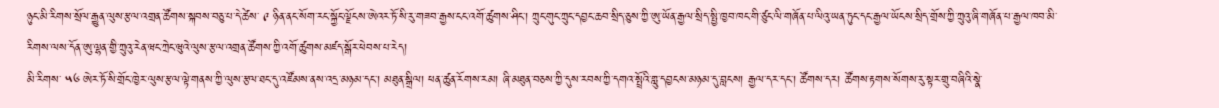ཉུང་མི་རིགས་སྲོལ་རྒྱུན་ལུས་རྩལ་འགྲན་ཚོགས་སྐབས་བཅུ་པ་དེ་ཚེས་ ༩ ཉིན་ནང་སོག་རང་སྐྱོང་ལྗོངས་ཨེའར་ཏོ་སི་རུ་གཟབ་རྒྱས་ངང་འགོ་ཚུགས་ཤིང་། ཀྲུང་གུང་ཀྲུང་དབྱང་ཆབ་སྲིད་ཅུས་ཀྱི་ཨུ་ཡོན་རྒྱལ་སྲིད་སྤྱི་ཁྱབ་ཁང་གི་ཙུང་ལི་གཞོན་པ་ལིའུ་ཡན་ཏུང་དང་རྒྱལ་ཡོངས་སྲིད་གྲོས་ཀྱི་ཀྲུའུ་ཞི་གཞོན་པ་རྒྱལ་ཁབ་མི་རིགས་ལས་དོན་ཨུ་ལྷན་གྱི་ཀྲུའུ་རེན་ཝང་ཀྲེང་ཝུའེ་ལུས་རྩལ་འགྲན་ཚོགས་ཀྱི་འགོ་ཚུགས་མཛད་སྒོར་ཕེབས་པ་རེད།
མི་རིགས་ ༥༦ ཨེར་ཏོ་སི་གྲོང་ཁྱེར་ལུས་རྩལ་ལྟེ་གནས་ཀྱི་ལུས་རྩལ་ཐང་དུ་འཛོམས་ནས་འདྲ་མཉམ་དང་། མཐུན་སྒྲིལ། ཕན་ཚུན་རོགས་རམ། ཞི་མཐུན་བཅས་ཀྱི་དུས་རབས་ཀྱི་དགའ་སྤྲོའི་གླུ་དབྱངས་མཉམ་དུ་བླངས། རྒྱལ་དར་དང་། ཚོགས་དར། ཚོགས་རྟགས་སོགས་རུ་སྟར་གྲུ་བཞིའི་སྣེ་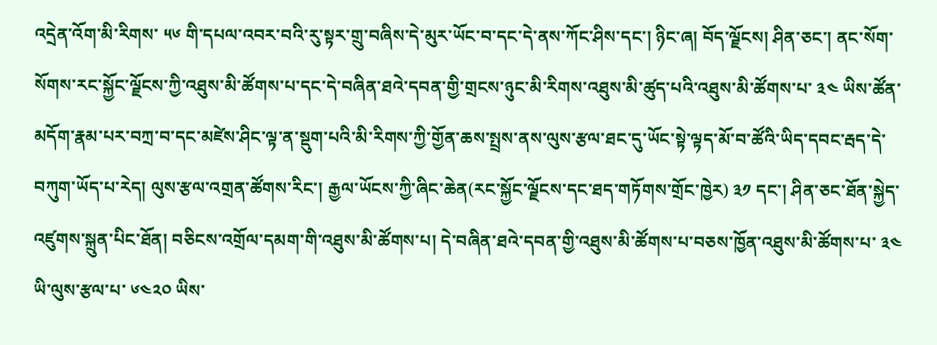འདྲེན་འོག་མི་རིགས་ ༥༦ གི་དཔལ་འབར་བའི་རུ་སྟར་གྲུ་བཞིས་དེ་མུར་ཡོང་བ་དང་དེ་ནས་ཀོང་ཤིས་དང་། ཉིང་ཞ། བོད་ལྗོངས། ཤིན་ཅང་། ནང་སོག་སོགས་རང་སྐྱོང་ལྗོངས་ཀྱི་འཐུས་མི་ཚོགས་པ་དང་དེ་བཞིན་ཐའེ་དབན་གྱི་གྲངས་ཉུང་མི་རིགས་འཐུས་མི་ཚུད་པའི་འཐུས་མི་ཚོགས་པ་ ༣༤ ཡིས་ཚོན་མདོག་རྣམ་པར་བཀྲ་བ་དང་མཛེས་ཤིང་ལྟ་ན་སྡུག་པའི་མི་རིགས་ཀྱི་གྱོན་ཆས་སྤྲས་ནས་ལུས་རྩལ་ཐང་དུ་ཡོང་སྟེ་ལྟད་མོ་བ་ཚོའི་ཡིད་དབང་རྦད་དེ་བཀུག་ཡོད་པ་རེད། ལུས་རྩལ་འགྲན་ཚོགས་རིང་། རྒྱལ་ཡོངས་ཀྱི་ཞིང་ཆེན(རང་སྐྱོང་ལྗོངས་དང་ཐད་གཏོགས་གྲོང་ཁྱེར) ༣༡ དང་། ཤིན་ཅང་ཐོན་སྐྱེད་འཛུགས་སྐྲུན་པིང་ཐོན། བཅིངས་འགྲོལ་དམག་གི་འཐུས་མི་ཚོགས་པ། དེ་བཞིན་ཐའེ་དབན་གྱི་འཐུས་མི་ཚོགས་པ་བཅས་ཁྱོན་འཐུས་མི་ཚོགས་པ་ ༣༤ ཡི་ལུས་རྩལ་པ་ ༦༤༢༠ ཡིས་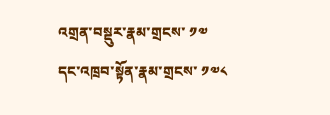འགྲན་བསྡུར་རྣམ་གྲངས་ ༡༧ དང་འཁྲབ་སྟོན་རྣམ་གྲངས་ ༡༧༨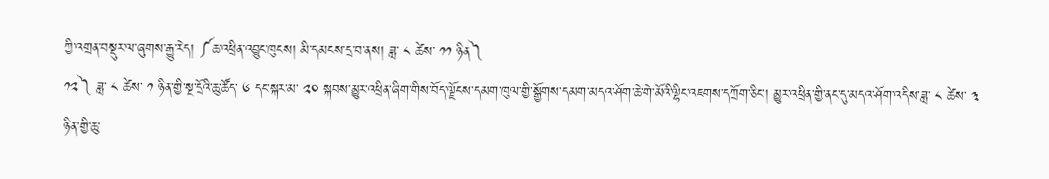ཀྱི་འགྲན་བསྡུར་ལ་ཞུགས་རྒྱུ་རེད། ༼ཆ་འཕྲིན་འབྱུང་ཁུངས། མི་དམངས་དྲ་བ་ནས། ཟླ་ ༨ ཚེས་ ༡༡ ཉིན༽
༡༢༽ ཟླ་ ༨ ཚེས་ ༡ ཉིན་གྱི་སྔ་དྲོའི་ཆུ་ཚོད་ ༦ དང་སྐར་མ་ ༢༠ སྐབས་མྱུར་འཕྲིན་ཞིག་གིས་བོད་ལྗོངས་དམག་ཁུལ་གྱི་སྒྱོགས་དམག་མདའ་ཤོག་ཆེ་གེ་མོའི་ལྷིང་འཇགས་དཀྲོག་ཅིང་། མྱུར་འཕྲིན་གྱི་ནང་དུ་མདའ་ཤོག་འདིས་ཟླ་ ༨ ཚེས་ ༣ ཉིན་གྱི་ཆུ་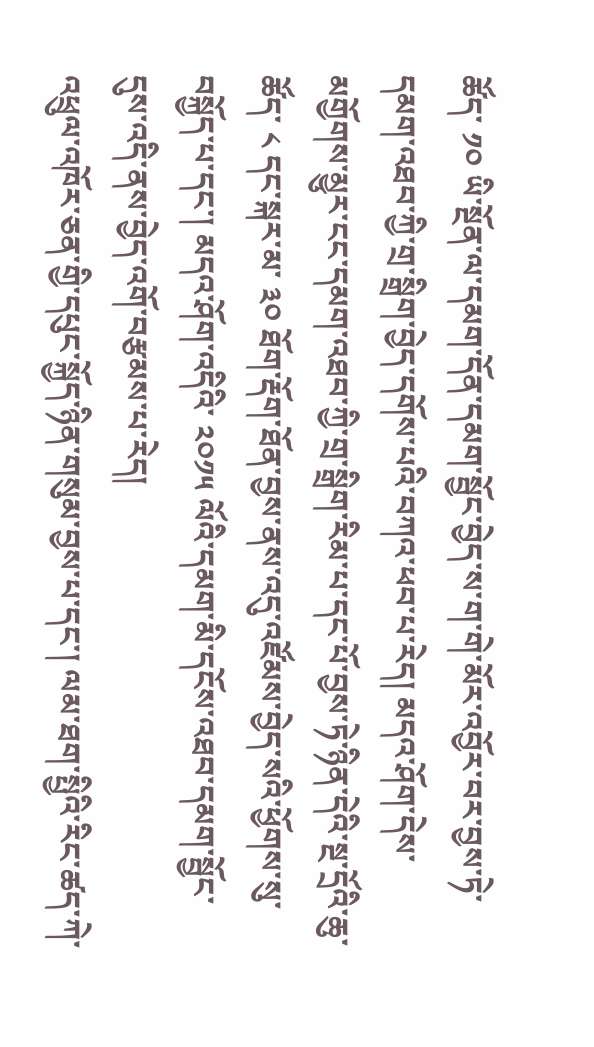ཚོད་ ༡༠ ཡི་སྔོན་ལ་དམག་དོན་དམག་སྦྱོང་བྱེད་ས་ག་གེ་མོར་འབྱོར་བར་བྱས་ཏེ་དམག་འཐབ་ཀྱི་གྲ་སྒྲིག་བྱེད་དགོས་པའི་བཀའ་ཕབ་པ་རེད། མདའ་ཤོག་དེས་མགྱོགས་མྱུར་ངང་དམག་འཐབ་ཀྱི་གྲ་སྒྲིག་རིམ་པ་དང་པོ་བྱས་ཏེ་ཉིན་དེའི་སྔ་དྲོའི་ཆུ་ཚོད་ ༨ དང་སྐར་མ་ ༣༠ ཐོག་རྡོག་ཐོན་བྱས་ནས་འདུ་འཛོམས་བྱེད་སའི་ཕྱོགས་སུ་བསྐྱོད་པ་དང་། མདའ་ཤོག་འདིའི་ ༢༠༡༥ ལོའི་དམག་མི་དངོས་འཐབ་དམག་སྦྱོང་དུས་འདི་ནས་བྱེད་འགོ་བརྩམས་པ་རེད།
འཕྲུལ་འཁོར་ཅན་གྱི་དཔུང་སྐྱོད་ཉིན་གསུམ་བྱས་པ་དང་། ལམ་ཐག་སྤྱིའི་རིང་ཚད་ཀེ་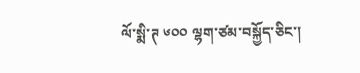ལོ་སྨི་ཊ ༦༠༠ ལྷག་ཙམ་བསྐྱོད་ཅིང་།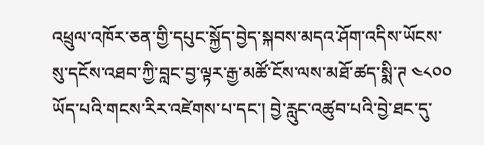འཕྲུལ་འཁོར་ཅན་གྱི་དཔུང་སྐྱོད་བྱེད་སྐབས་མདའ་ཤོག་འདིས་ཡོངས་སུ་དངོས་འཐབ་ཀྱི་བླང་བྱ་ལྟར་རྒྱ་མཚོ་ངོས་ལས་མཐོ་ཚད་སྨི་ཊ ༤༨༠༠ ཡོད་པའི་གངས་རིར་འཛེགས་པ་དང་། བྱེ་རླུང་འཚུབ་པའི་བྱེ་ཐང་དུ་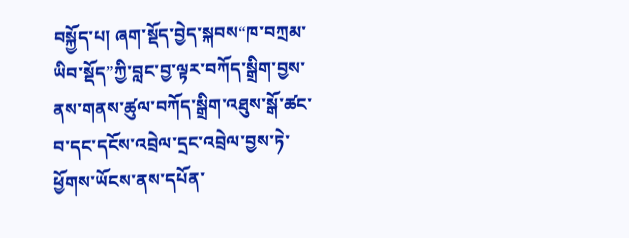བསྐྱོད་པ། ཞག་སྡོད་བྱེད་སྐབས“ཁ་བཀྲམ་ཡིབ་སྡོད”ཀྱི་བླང་བྱ་ལྟར་བཀོད་སྒྲིག་བྱས་ནས་གནས་ཚུལ་བཀོད་སྒྲིག་འཐུས་སྒོ་ཚང་བ་དང་དངོས་འབྲེལ་དྲང་འབྲེལ་བྱས་ཏེ་ཕྱོགས་ཡོངས་ནས་དཔོན་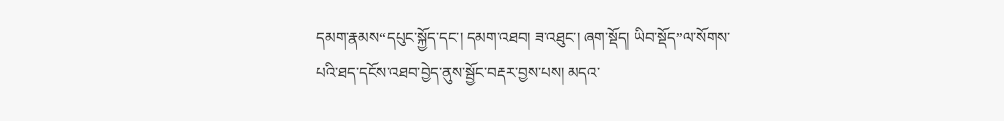དམག་རྣམས“དཔུང་སྐྱོད་དང་། དམག་འཐབ། ཟ་འཐུང་། ཞག་སྡོད། ཡིབ་སྡོད”ལ་སོགས་པའི་ཐད་དངོས་འཐབ་བྱེད་ནུས་སྦྱོང་བརྡར་བྱས་པས། མདའ་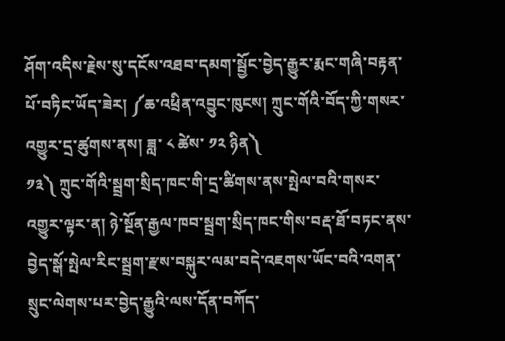ཤོག་འདིས་རྗེས་སུ་དངོས་འཐབ་དམག་སྦྱོང་བྱེད་རྒྱུར་རྨང་གཞི་བརྟན་པོ་བཏིང་ཡོད་ཟེར། ༼ཆ་འཕྲིན་འབྱུང་ཁུངས། ཀྲུང་གོའི་བོད་ཀྱི་གསར་འགྱུར་དྲ་ཚུགས་ནས། ཟླ་ ༨ ཚེས་ ༡༢ ཉིན༽
༡༣༽ ཀྲུང་གོའི་སྦྲག་སྲིད་ཁང་གི་དྲ་ཚིགས་ནས་སྤེལ་བའི་གསར་འགྱུར་ལྟར་ན། ཉེ་སྔོན་རྒྱལ་ཁབ་སྦྲག་སྲིད་ཁང་གིས་བརྡ་ཐོ་བཏང་ནས་བྱེད་སྒོ་སྤེལ་རིང་སྦྲག་རྫས་བསྐུར་ལམ་བདེ་འཇགས་ཡོང་བའི་འགན་སྲུང་ལེགས་པར་བྱེད་རྒྱུའི་ལས་དོན་བཀོད་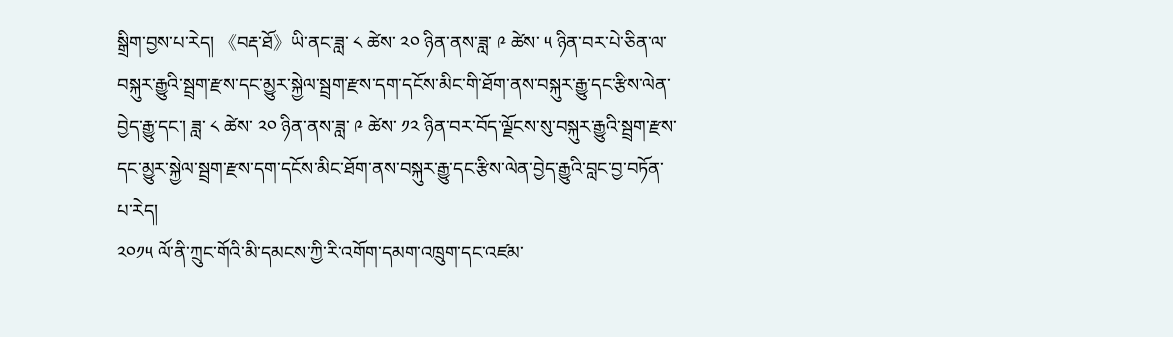སྒྲིག་བྱས་པ་རེད། 《བརྡ་ཐོ》ཡི་ནང་ཟླ་ ༨ ཚེས་ ༢༠ ཉིན་ནས་ཟླ་ ༩ ཚེས་ ༥ ཉིན་བར་པེ་ཅིན་ལ་བསྐུར་རྒྱུའི་སྦྲག་རྫས་དང་མྱུར་སྐྱེལ་སྦྲག་རྫས་དག་དངོས་མིང་གི་ཐོག་ནས་བསྐུར་རྒྱུ་དང་རྩིས་ལེན་བྱེད་རྒྱུ་དང་། ཟླ་ ༨ ཚེས་ ༢༠ ཉིན་ནས་ཟླ་ ༩ ཚེས་ ༡༢ ཉིན་བར་བོད་ལྗོངས་སུ་བསྐུར་རྒྱུའི་སྦྲག་རྫས་དང་མྱུར་སྐྱེལ་སྦྲག་རྫས་དག་དངོས་མིང་ཐོག་ནས་བསྐུར་རྒྱུ་དང་རྩིས་ལེན་བྱེད་རྒྱུའི་བླང་བྱ་བཏོན་པ་རེད།
༢༠༡༥ ལོ་ནི་ཀྲུང་གོའི་མི་དམངས་ཀྱི་རི་འགོག་དམག་འཁྲུག་དང་འཛམ་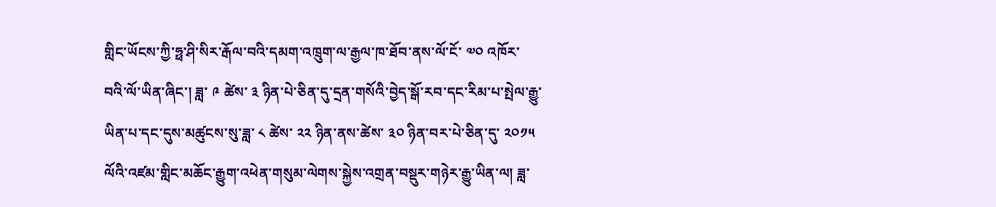གླིང་ཡོངས་ཀྱི་ཧྥ་ཤི་སིར་རྒོལ་བའི་དམག་འཁྲུག་ལ་རྒྱལ་ཁ་ཐོབ་ནས་ལོ་ངོ་ ༧༠ འཁོར་བའི་ལོ་ཡིན་ཞིང་། ཟླ་ ༩ ཚེས་ ༣ ཉིན་པེ་ཅིན་དུ་དྲན་གསོའི་བྱེད་སྒོ་རབ་དང་རིམ་པ་སྤེལ་རྒྱུ་ཡིན་པ་དང་དུས་མཚུངས་སུ་ཟླ་ ༨ ཚེས་ ༢༢ ཉིན་ནས་ཚེས་ ༣༠ ཉིན་བར་པེ་ཅིན་དུ་ ༢༠༡༥ ལོའི་འཛམ་གླིང་མཆོང་རྒྱུག་འཕེན་གསུམ་ལེགས་སྐྱེས་འགྲན་བསྡུར་གཉེར་རྒྱུ་ཡིན་ལ། ཟླ་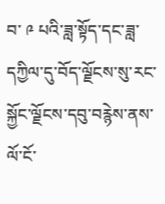བ་ ༩ པའི་ཟླ་སྟོད་དང་ཟླ་དཀྱིལ་དུ་བོད་ལྗོངས་སུ་རང་སྐྱོང་ལྗོངས་དབུ་བརྙེས་ནས་ལོ་ངོ་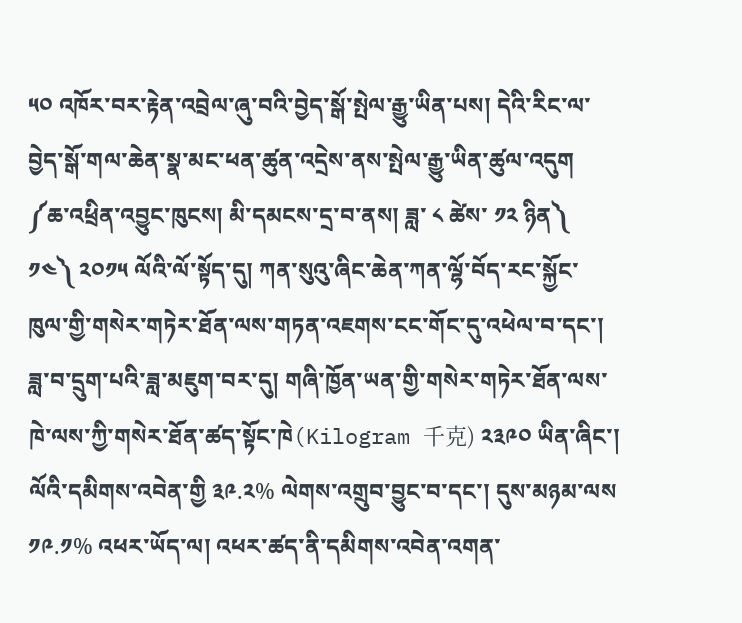༥༠ འཁོར་བར་རྟེན་འབྲེལ་ཞུ་བའི་བྱེད་སྒོ་སྤེལ་རྒྱུ་ཡིན་པས། དེའི་རིང་ལ་བྱེད་སྒོ་གལ་ཆེན་སྣ་མང་ཕན་ཚུན་འདྲེས་ནས་སྤེལ་རྒྱུ་ཡིན་ཚུལ་འདུག ༼ཆ་འཕྲིན་འབྱུང་ཁུངས། མི་དམངས་དྲ་བ་ནས། ཟླ་ ༨ ཚེས་ ༡༢ ཉིན༽
༡༤༽ ༢༠༡༥ ལོའི་ལོ་སྟོད་དུ། ཀན་སུའུ་ཞིང་ཆེན་ཀན་ལྷོ་བོད་རང་སྐྱོང་ཁུལ་གྱི་གསེར་གཏེར་ཐོན་ལས་གཏན་འཇགས་ངང་གོང་དུ་འཕེལ་བ་དང་། ཟླ་བ་དྲུག་པའི་ཟླ་མཇུག་བར་དུ། གཞི་ཁྱོན་ཡན་གྱི་གསེར་གཏེར་ཐོན་ལས་ཁེ་ལས་ཀྱི་གསེར་ཐོན་ཚད་སྟོང་ཁེ(Kilogram 千克) ༢༣༩༠ ཡིན་ཞིང་། ལོའི་དམིགས་འབེན་གྱི ༣༩.༢% ལེགས་འགྲུབ་བྱུང་བ་དང་། དུས་མཉམ་ལས ༡༩.༡% འཕར་ཡོད་ལ། འཕར་ཚད་ནི་དམིགས་འབེན་འགན་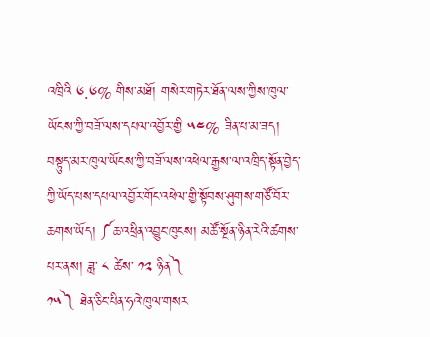འཁྲིའི ༦.༦% གིས་མཐོ། གསེར་གཏེར་ཐོན་ལས་ཀྱིས་ཁུལ་ཡོངས་ཀྱི་བཟོ་ལས་དཔལ་འབྱོར་གྱི ༥༤% ཟིན་པ་མ་ཟད། བསྟུད་མར་ཁུལ་ཡོངས་ཀྱི་བཟོ་ལས་འཕེལ་རྒྱས་ལ་འཁྲིད་སྟོན་བྱེད་ཀྱི་ཡོད་པས་དཔལ་འབྱོར་གོང་འཕེལ་གྱི་སྟོབས་ཤུགས་གཙོ་བོར་ཆགས་ཡོད། ༼ཆ་འཕྲིན་འབྱུང་ཁུངས། མཚོ་སྔོན་ཉིན་རེའི་ཚགས་པར་ནས། ཟླ་ ༨ ཚེས་ ༡༢ ཉིན༽
༡༥༽ ཐེན་ཅིང་པིན་ཧའེ་ཁུལ་གསར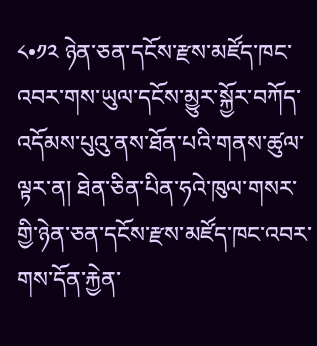༨•༡༢ ཉེན་ཅན་དངོས་རྫས་མཛོད་ཁང་འབར་གས་ཡུལ་དངོས་མྱུར་སྐྱོར་བཀོད་འདོམས་པུའུ་ནས་ཐོན་པའི་གནས་ཚུལ་ལྟར་ན། ཐེན་ཅིན་པིན་ཧའེ་ཁུལ་གསར་གྱི་ཉེན་ཅན་དངོས་རྫས་མཛོད་ཁང་འབར་གས་དོན་རྐྱེན་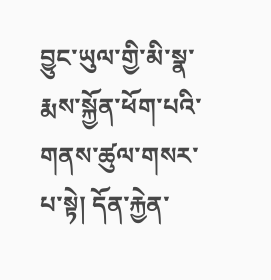བྱུང་ཡུལ་གྱི་མི་སྣ་རྨས་སྐྱོན་ཕོག་པའི་གནས་ཚུལ་གསར་པ་སྟེ། དོན་རྐྱེན་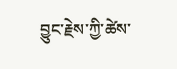བྱུང་རྗེས་ཀྱི་ཚེས་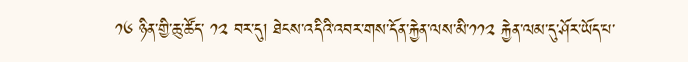༡༦ ཉིན་གྱི་ཆུ་ཚོད་ ༡༢ བར་དུ། ཐེངས་འདིའི་འབར་གས་དོན་རྐྱེན་ལས་མི་༡༡༢ རྐྱེན་ལམ་དུ་ཤོར་ཡོད་པ་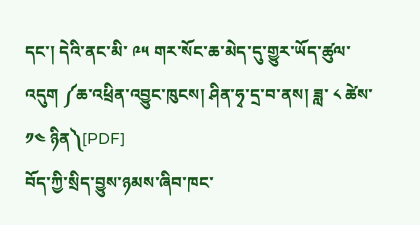དང་། དེའི་ནང་མི་ ༩༥ གར་སོང་ཆ་མེད་དུ་གྱུར་ཡོད་ཚུལ་འདུག ༼ཆ་འཕྲིན་འབྱུང་ཁུངས། ཤིན་ཧྭ་དྲ་བ་ནས། ཟླ་ ༨ ཚེས་ ༡༤ ཉིན༽[PDF]
བོད་ཀྱི་སྲིད་བྱུས་ཉམས་ཞིབ་ཁང་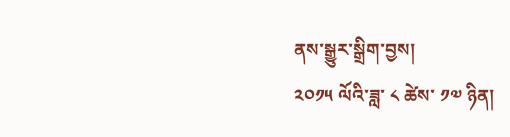ནས་སྒྱུར་སྒྲིག་བྱས།
༢༠༡༥ ལོའི་ཟླ་ ༨ ཚེས་ ༡༧ ཉིན།